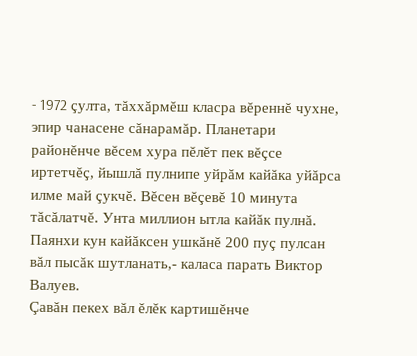- 1972 çулта, тăххăрмĕш класра вĕреннĕ чухне, эпир чанасене сăнарамăр. Планетари районĕнче вĕсем хура пĕлĕт пек вĕçсе иртетчĕç, йышлă пулнипе уйрăм кайăка уйăрса илме май çукчĕ. Вĕсен вĕçевĕ 10 минута тăсăлатчĕ. Унта миллион ытла кайăк пулнă. Паянхи кун кайăксен ушкăнĕ 200 пуç пулсан вăл пысăк шутланать,- каласа парать Виктор Валуев.
Çавăн пекех вăл ĕлĕк картишĕнче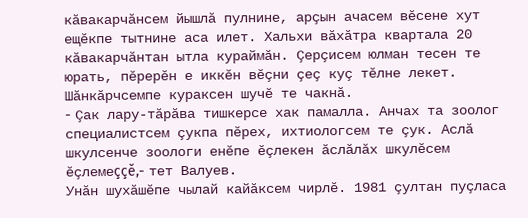кăвакарчăнсем йышлă пулнине, арçын ачасем вĕсене хут ещĕкпе тытнине аса илет. Хальхи вăхăтра квартала 20 кăвакарчăнтан ытла кураймăн. Çерçисем юлман тесен те юрать, пĕрерĕн е иккĕн вĕçни çеç куç тĕлне лекет. Шăнкăрчсемпе кураксен шучĕ те чакнă.
- Çак лару-тăрăва тишкерсе хак памалла. Анчах та зоолог специалистсем çукпа пĕрех, ихтиологсем те çук. Аслă шкулсенче зоологи енĕпе ĕçлекен ăслăлăх шкулĕсем ĕçлемеççĕ,- тет Валуев.
Унăн шухăшĕпе чылай кайăксем чирлĕ. 1981 çултан пуçласа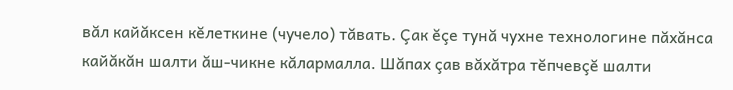вăл кайăксен кĕлеткине (чучело) тăвать. Çак ĕçе тунă чухне технологине пăхăнса кайăкăн шалти ăш-чикне кăлармалла. Шăпах çав вăхăтра тĕпчевçĕ шалти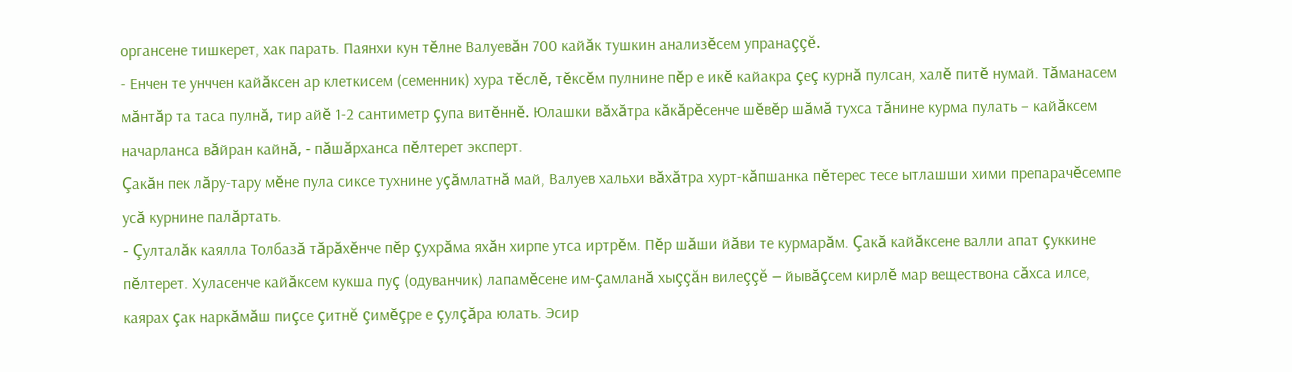органсене тишкерет, хак парать. Паянхи кун тĕлне Валуевăн 700 кайăк тушкин анализĕсем упранаççĕ.
- Енчен те унччен кайăксен ар клеткисем (семенник) хура тĕслĕ, тĕксĕм пулнине пĕр е икĕ кайакра çеç курнă пулсан, халĕ питĕ нумай. Тăманасем мăнтăр та таса пулнă, тир айĕ 1-2 сантиметр çупа витĕннĕ. Юлашки вăхăтра кăкăрĕсенче шĕвĕр шăмă тухса тăнине курма пулать – кайăксем начарланса вăйран кайнă, - пăшăрханса пĕлтерет эксперт.
Çакăн пек лăру-тару мĕне пула сиксе тухнине уçăмлатнă май, Валуев хальхи вăхăтра хурт-кăпшанка пĕтерес тесе ытлашши хими препарачĕсемпе усă курнине палăртать.
- Çулталăк каялла Толбазă тăрăхĕнче пĕр çухрăма яхăн хирпе утса иртрĕм. Пĕр шăши йăви те курмарăм. Çакă кайăксене валли апат çуккине пĕлтерет. Хуласенче кайăксем кукша пуç (одуванчик) лапамĕсене им-çамланă хыççăн вилеççĕ – йывăçсем кирлĕ мар веществона сăхса илсе, каярах çак наркăмăш пиçсе çитнĕ çимĕçре е çулçăра юлать. Эсир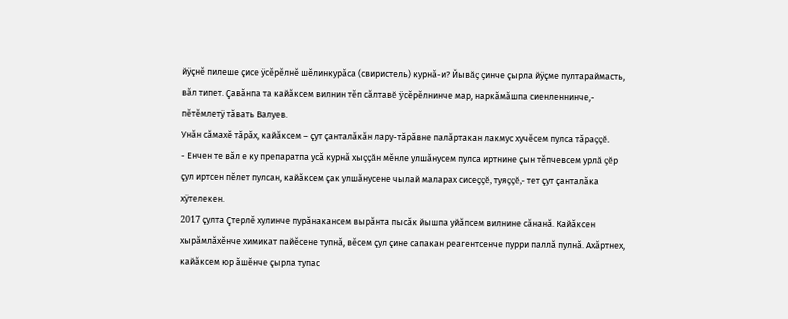йÿçнĕ пилеше çисе ÿсĕрĕлнĕ шĕлинкурăса (свиристель) курнă-и? Йывăç çинче çырла йÿçме пултараймасть, вăл типет. Çавăнпа та кайăксем вилнин тĕп сăлтавĕ ÿсĕрĕлнинче мар, наркăмăшпа сиенленнинче,- пĕтĕмлетÿ тăвать Валуев.
Унăн сăмахĕ тăрăх, кайăксем – çут çанталăкăн лару-тăрăвне палăртакан лакмус хучĕсем пулса тăраççĕ.
- Енчен те вăл е ку препаратпа усă курнă хыççăн мĕнле улшăнусем пулса иртнине çын тĕпчевсем урлă çĕр çул иртсен пĕлет пулсан, кайăксем çак улшăнусене чылай маларах сисеççĕ, туяççĕ,- тет çут çанталăка хÿтелекен.
2017 çулта Çтерлĕ хулинче пурăнакансем вырăнта пысăк йышпа уйăпсем вилнине сăнанă. Кайăксен хырăмлăхĕнче химикат пайĕсене тупнă, вĕсем çул çине сапакан реагентсенче пурри паллă пулнă. Ахăртнех, кайăксем юр ăшĕнче çырла тупас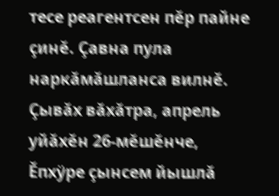тесе реагентсен пĕр пайне çинĕ. Çавна пула наркăмăшланса вилнĕ.
Çывăх вăхăтра, апрель уйăхĕн 26-мĕшĕнче, Ĕпхÿре çынсем йышлă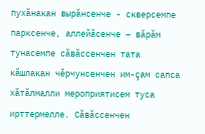пухăнакан вырăнсенче - скверсемпе парксенче, аллейăсенче – вăрăм тунасемпе сăвăссенчен тата кăшлакан чĕрчунсенчен им-çам сапса хăтăлмалли мероприятисем туса ирттермелле. Сăвăссенчен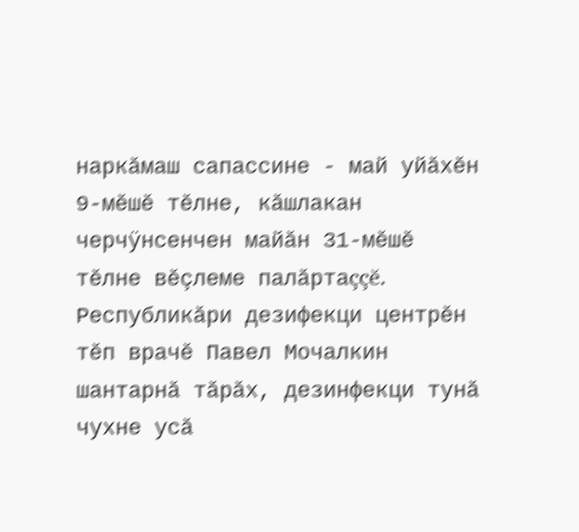наркăмаш сапассине - май уйăхĕн 9-мĕшĕ тĕлне, кăшлакан черчÿнсенчен майăн 31-мĕшĕ тĕлне вĕçлеме палăртаççĕ. Республикăри дезифекци центрĕн тĕп врачĕ Павел Мочалкин шантарнă тăрăх, дезинфекци тунă чухне усă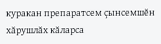куракан препаратсем çынсемшĕн хăрушлăх кăларса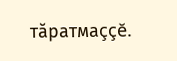тăратмаççĕ.